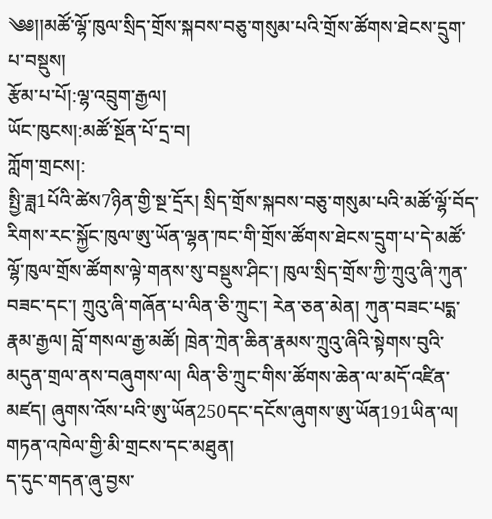༄༅།།མཚོ་ལྷོ་ཁུལ་སྲིད་གྲོས་སྐབས་བཅུ་གསུམ་པའི་གྲོས་ཚོགས་ཐེངས་དྲུག་པ་བསྡུས།
རྩོམ་པ་པོ།:ལྷ་འབྲུག་རྒྱལ།
ཡོང་ཁུངས།:མཚོ་སྔོན་པོ་དྲ་བ།
ཀློག་གྲངས།:
སྤྱི་ཟླ1པོའི་ཚེས7ཉིན་གྱི་སྔ་དྲོར། སྲིད་གྲོས་སྐབས་བཅུ་གསུམ་པའི་མཚོ་ལྷོ་བོད་རིགས་རང་སྐྱོང་ཁུལ་ཨུ་ཡོན་ལྷན་ཁང་གི་གྲོས་ཚོགས་ཐེངས་དྲུག་པ་དེ་མཚོ་ལྷོ་ཁུལ་གྲོས་ཚོགས་ལྟེ་གནས་སུ་བསྡུས་ཤིང་། ཁུལ་སྲིད་གྲོས་ཀྱི་ཀྲུའུ་ཞི་ཀུན་བཟང་དང་། ཀྲུའུ་ཞི་གཞོན་པ་ལིན་ཅི་ཀྲུང་། རེན་ཅན་མེན། ཀུན་བཟང་པདྨ་རྣམ་རྒྱལ། བློ་གསལ་རྒྱ་མཚོ། ཁྲེན་ཀྲེན་ཆིན་རྣམས་ཀྲུའུ་ཞིའི་སྟེགས་བུའི་མདུན་གྲལ་ནས་བཞུགས་ལ། ལིན་ཅི་ཀྲུང་གིས་ཚོགས་ཆེན་ལ་མདོ་འཛིན་མཛད། ཞུགས་འོས་པའི་ཨུ་ཡོན250དང་དངོས་ཞུགས་ཨུ་ཡོན191ཡིན་ལ། གཏན་འཁེལ་གྱི་མི་གྲངས་དང་མཐུན།
ད་དུང་གདན་ཞུ་བྱས་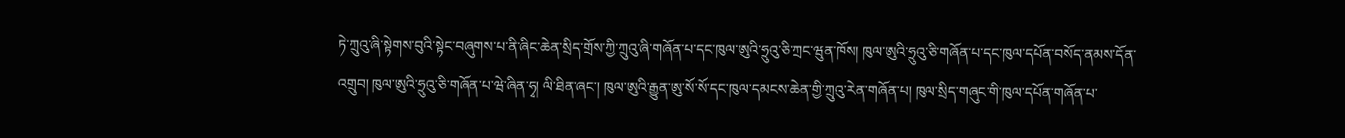ཏེ་ཀྲུའུ་ཞི་སྟེགས་བུའི་སྟེང་བཞུགས་པ་ནི་ཞིང་ཆེན་སྲིད་གྲོས་ཀྱི་ཀྲུའུ་ཞི་གཞོན་པ་དང་ཁུལ་ཨུའི་ཧྲུའུ་ཅི་ཀྲང་ཝུན་ཁོས། ཁུལ་ཨུའི་ཧྲུའུ་ཅི་གཞོན་པ་དང་ཁུལ་དཔོན་བསོད་ནམས་དོན་འགྲུབ། ཁུལ་ཨུའི་ཧྲུའུ་ཅི་གཞོན་པ་ཝེ་ཞིན་ཧྭ། ལི་ཐིན་ཞང་། ཁུལ་ཨུའི་རྒྱུན་ཨུ་སོ་སོ་དང་ཁུལ་དམངས་ཆེན་གྱི་ཀྲུའུ་རེན་གཞོན་པ། ཁུལ་སྲིད་གཞུང་གི་ཁུལ་དཔོན་གཞོན་པ་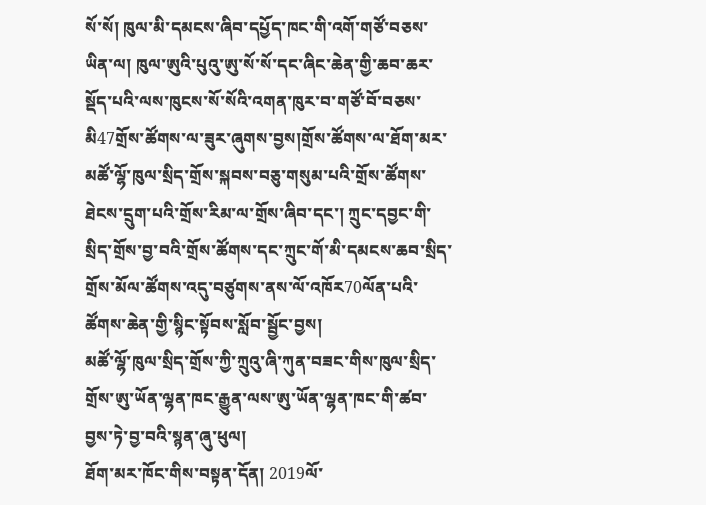སོ་སོ། ཁུལ་མི་དམངས་ཞིབ་དཔྱོད་ཁང་གི་འགོ་གཙོ་བཅས་ཡིན་ལ། ཁུལ་ཨུའི་པུའུ་ཨུ་སོ་སོ་དང་ཞིང་ཆེན་གྱི་ཆབ་ཆར་སྡོད་པའི་ལས་ཁུངས་སོ་སོའི་འགན་ཁུར་བ་གཙོ་བོ་བཅས་མི47གྲོས་ཚོགས་ལ་ཟུར་ཞུགས་བྱས།གྲོས་ཚོགས་ལ་ཐོག་མར་མཚོ་ལྷོ་ཁུལ་སྲིད་གྲོས་སྐབས་བཅུ་གསུམ་པའི་གྲོས་ཚོགས་ཐེངས་དྲུག་པའི་གྲོས་རིམ་ལ་གྲོས་ཞིབ་དང་། ཀྲུང་དབྱང་གི་སྲིད་གྲོས་བྱ་བའི་གྲོས་ཚོགས་དང་ཀྲུང་གོ་མི་དམངས་ཆབ་སྲིད་གྲོས་མོལ་ཚོགས་འདུ་བཙུགས་ནས་ལོ་འཁོར70ལོན་པའི་ཚོགས་ཆེན་གྱི་སྙིང་སྟོབས་སློབ་སྦྱོང་བྱས།
མཚོ་ལྷོ་ཁུལ་སྲིད་གྲོས་ཀྱི་ཀྲུའུ་ཞི་ཀུན་བཟང་གིས་ཁུལ་སྲིད་གྲོས་ཨུ་ཡོན་ལྷན་ཁང་རྒྱུན་ལས་ཨུ་ཡོན་ལྷན་ཁང་གི་ཚབ་བྱས་ཏེ་བྱ་བའི་སྙན་ཞུ་ཕུལ།
ཐོག་མར་ཁོང་གིས་བསྟན་དོན། 2019ལོ་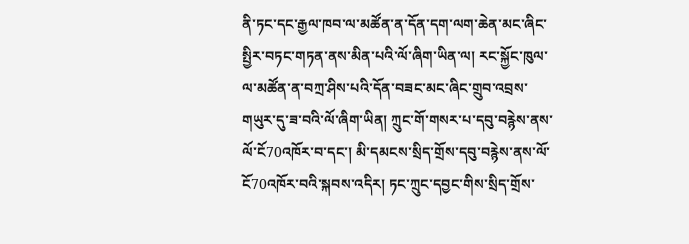ནི་ཏང་དང་རྒྱལ་ཁབ་ལ་མཚོན་ན་དོན་དག་ལག་ཆེན་མང་ཞིང་སྤྱིར་བཏང་གཏན་ནས་མིན་པའི་ལོ་ཞིག་ཡིན་ལ། རང་སྐྱོང་ཁུལ་ལ་མཚོན་ན་བཀྲ་ཤིས་པའི་དོན་བཟང་མང་ཞིང་གྲུབ་འབྲས་གཡུར་དུ་ཟ་བའི་ལོ་ཞིག་ཡིན། ཀྲུང་གོ་གསར་པ་དབུ་བརྙེས་ནས་ལོ་ངོ70འཁོར་བ་དང་། མི་དམངས་སྲིད་གྲོས་དབུ་བརྙེས་ནས་ལོ་ངོ70འཁོར་བའི་སྐབས་འདིར། ཏང་ཀྲུང་དབྱང་གིས་སྲིད་གྲོས་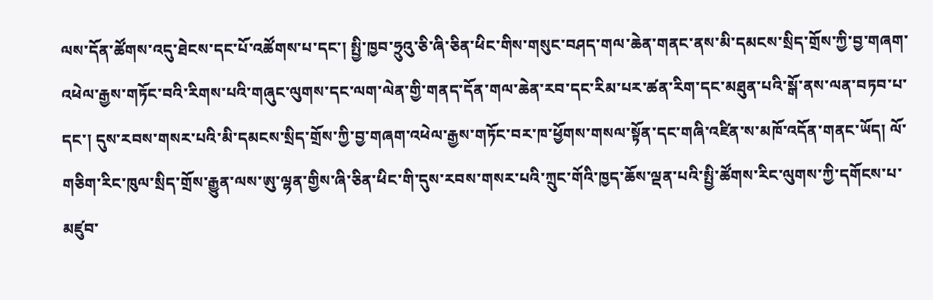ལས་དོན་ཚོགས་འདུ་ཐེངས་དང་པོ་འཚོགས་པ་དང་། སྤྱི་ཁྱབ་ཧྲུའུ་ཅི་ཞི་ཅིན་ཕིང་གིས་གསུང་བཤད་གལ་ཆེན་གནང་ནས་མི་དམངས་སྲིད་གྲོས་ཀྱི་བྱ་གཞག་འཕེལ་རྒྱས་གཏོང་བའི་རིགས་པའི་གཞུང་ལུགས་དང་ལག་ལེན་གྱི་གནད་དོན་གལ་ཆེན་རབ་དང་རིམ་པར་ཚན་རིག་དང་མཐུན་པའི་སྒོ་ནས་ལན་བཏབ་པ་དང་། དུས་རབས་གསར་པའི་མི་དམངས་སྲིད་གྲོས་ཀྱི་བྱ་གཞག་འཕེལ་རྒྱས་གཏོང་བར་ཁ་ཕྱོགས་གསལ་སྟོན་དང་གཞི་འཛིན་ས་མཁོ་འདོན་གནང་ཡོད། ལོ་གཅིག་རིང་ཁུལ་སྲིད་གྲོས་རྒྱུན་ལས་ཨུ་ལྷན་གྱིས་ཞི་ཅིན་ཕིང་གི་དུས་རབས་གསར་པའི་ཀྲུང་གོའི་ཁྱད་ཆོས་ལྡན་པའི་སྤྱི་ཚོགས་རིང་ལུགས་ཀྱི་དགོངས་པ་མཛུབ་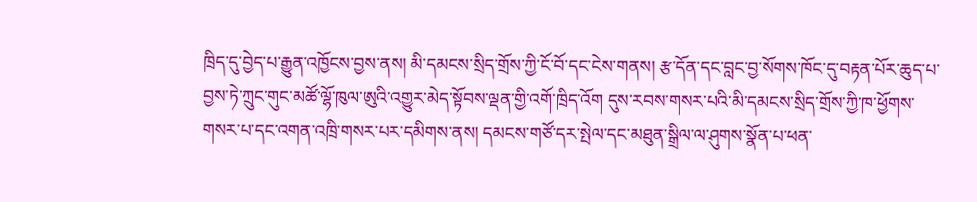ཁྲིད་དུ་བྱེད་པ་རྒྱུན་འཁྱོངས་བྱས་ནས། མི་དམངས་སྲིད་གྲོས་ཀྱི་ངོ་བོ་དང་ངེས་གནས། རྩ་དོན་དང་བླང་བྱ་སོགས་ཁོང་དུ་བརྟན་པོར་ཆུད་པ་བྱས་ཏེ་ཀྲུང་གུང་མཚོ་ལྷོ་ཁུལ་ཨུའི་འགྱུར་མེད་སྟོབས་ལྡན་གྱི་འགོ་ཁྲིད་འོག དུས་རབས་གསར་པའི་མི་དམངས་སྲིད་གྲོས་ཀྱི་ཁ་ཕྱོགས་གསར་པ་དང་འགན་འཁྲི་གསར་པར་དམིགས་ནས། དམངས་གཙོ་དར་སྤེལ་དང་མཐུན་སྒྲིལ་ལ་ཤུགས་སྣོན་པ་ཕན་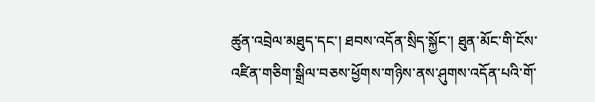ཚུན་འབྲེལ་མཐུད་དང་། ཐབས་འདོན་སྲིད་སྐྱོང་། ཐུན་མོང་གི་ངོས་འཛིན་གཅིག་སྒྲིལ་བཅས་ཕྱོགས་གཉིས་ནས་ཤུགས་འདོན་པའི་གོ་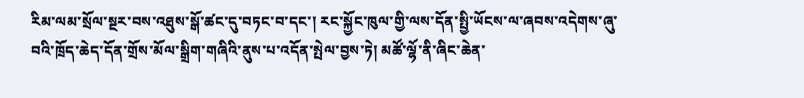རིམ་ལམ་སྲོལ་སྔར་བས་འཐུས་སྒོ་ཚང་དུ་བཏང་བ་དང་། རང་སྐྱོང་ཁུལ་གྱི་ལས་དོན་སྤྱི་ཡོངས་ལ་ཞབས་འདེགས་ཞུ་བའི་ཁྲོད་ཆེད་དོན་གྲོས་མོལ་སྒྲིག་གཞིའི་ནུས་པ་འདོན་སྤེལ་བྱས་ཏེ། མཚོ་ལྷོ་ནི་ཞིང་ཆེན་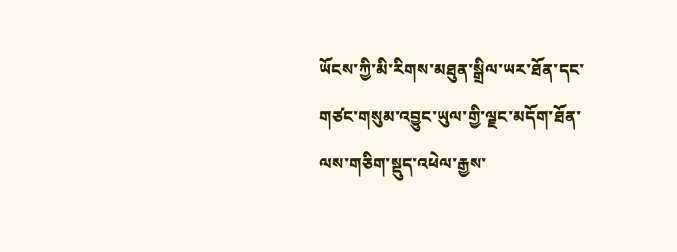ཡོངས་ཀྱི་མི་རིགས་མཐུན་སྒྲིལ་ཡར་ཐོན་དང་གཙང་གསུམ་འབྱུང་ཡུལ་གྱི་ལྗང་མདོག་ཐོན་ལས་གཅིག་སྡུད་འཕེལ་རྒྱས་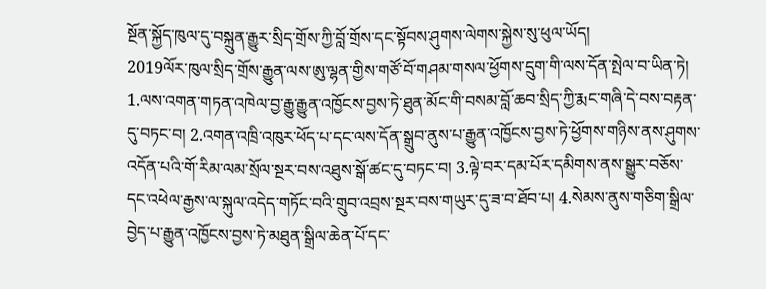སྔོན་སྐྱོད་ཁུལ་དུ་བསྐྲུན་རྒྱུར་སྲིད་གྲོས་ཀྱི་བློ་གྲོས་དང་སྟོབས་ཤུགས་ལེགས་སྐྱེས་སུ་ཕུལ་ཡོད།
2019ལོར་ཁུལ་སྲིད་གྲོས་རྒྱུན་ལས་ཨུ་ལྷན་གྱིས་གཙོ་བོ་གཤམ་གསལ་ཕྱོགས་དྲུག་གི་ལས་དོན་སྤེལ་བ་ཡིན་ཏེ། 1.ལས་འགན་གཏན་འཁེལ་བྱ་རྒྱུ་རྒྱུན་འཁྱོངས་བྱས་ཏེ་ཐུན་མོང་གི་བསམ་བློ་ཆབ་སྲིད་ཀྱི་རྨང་གཞི་དེ་བས་བརྟན་དུ་བཏང་བ། 2.འགན་འཁྲི་འཁུར་ཕོད་པ་དང་ལས་དོན་སྒྲུབ་ནུས་པ་རྒྱུན་འཁྱོངས་བྱས་ཏེ་ཕྱོགས་གཉིས་ནས་ཤུགས་འདོན་པའི་གོ་རིམ་ལམ་སྲོལ་སྔར་བས་འཐུས་སྒོ་ཚང་དུ་བཏང་བ། 3.ལྟེ་བར་དམ་པོར་དམིགས་ནས་སྒྱུར་བཅོས་དང་འཕེལ་རྒྱས་ལ་སྐུལ་འདེད་གཏོང་བའི་གྲུབ་འབྲས་སྔར་བས་གཡུར་དུ་ཟ་བ་ཐོབ་པ། 4.སེམས་ནུས་གཅིག་སྒྲིལ་བྱེད་པ་རྒྱུན་འཁྱོངས་བྱས་ཏེ་མཐུན་སྒྲིལ་ཆེན་པོ་དང་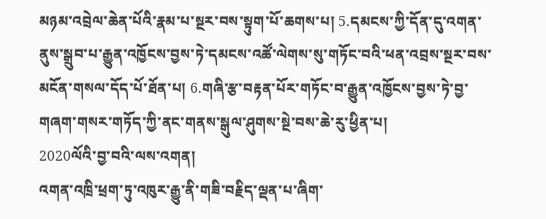མཉམ་འབྲེལ་ཆེན་པོའི་རྣམ་པ་སྔར་བས་སྟུག་པོ་ཆགས་པ། 5.དམངས་ཀྱི་དོན་དུ་འགན་ནུས་སྒྲུབ་པ་རྒྱུན་འཁྱོངས་བྱས་ཏེ་དམངས་འཚོ་ལེགས་སུ་གཏོང་བའི་ཕན་འབྲས་སྔར་བས་མངོན་གསལ་དོད་པོ་ཐོན་པ། 6.གཞི་རྩ་བརྟན་པོར་གཏོང་བ་རྒྱུན་འཁྱོངས་བྱས་ཏེ་བྱ་གཞག་གསར་གཏོད་ཀྱི་ནང་གནས་སྒུལ་ཤུགས་སྔེ་བས་ཆེ་རུ་ཕྱིན་པ།
2020ལོའི་བྱ་བའི་ལས་འགན།
འགན་འཁྲི་ཕྲག་ཏུ་འཁུར་རྒྱུ་ནི་གཟི་བརྗིད་ལྡན་པ་ཞིག་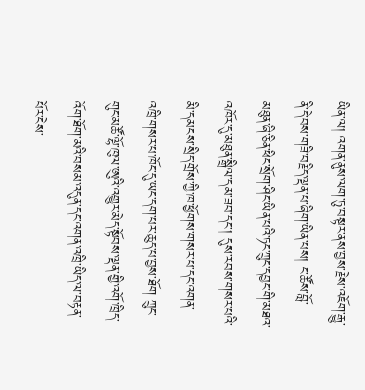ཡིན་ལ། འགན་ནུས་ལག་ཏུ་བསྟར་ནས་བྱས་རྗེས་འཇོག་རྒྱུ་ནི་དེ་བས་གཟི་བརྗིད་ལྡན་པ་ཞིག་ཡིན་པས། ང་ཚོས་བློ་མཐུན་ཞི་ཅིན་ཕིང་སྲོག་ཤིང་ཡིན་པའི་ཏང་ཀྲུང་དབྱང་གི་མཐའ་འཁོར་དུ་མཐུན་སྒྲིལ་དམ་ཟབ་དང་། དུས་རབས་གསར་པའི་མི་དམངས་སྲིད་གྲོས་ཀྱི་ཁ་ཕྱོགས་གསར་པ་དང་འགན་འཁྲི་གསར་པ་ཁོང་དུ་ཡང་དག་པར་ཆུད་པ་བྱས་ཐོག ཀྲུང་གུང་མཚོ་ལྷོ་ཁུལ་ཨུའི་འགྱུར་མེད་སྟོབས་ལྡན་གྱི་འགོ་ཁྲིད་འོག་ཐོག་མའི་བསམ་འདུན་དང་འགན་འཁྲི་ཡིད་ལ་བརྟན་པོར་ངེས་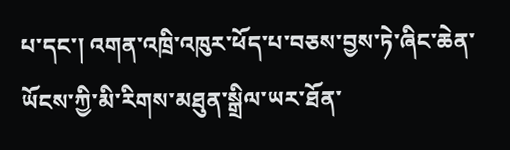པ་དང་། འགན་འཁྲི་འཁུར་ཕོད་པ་བཅས་བྱས་ཏེ་ཞིང་ཆེན་ཡོངས་ཀྱི་མི་རིགས་མཐུན་སྒྲིལ་ཡར་ཐོན་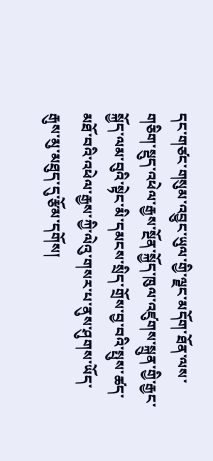དང་གཙང་གསུམ་འབྱུང་ཡུལ་གྱི་ལྗང་མདོག་ཐོན་ལས་གཅིག་སྡུད་འཕེལ་རྒྱས་སྔོན་སྐྱོད་ཁུལ་འཛུགས་སྐྲུན་གྱི་རྒྱང་སྐྱོད་ལམ་བུའི་སྟེང་མི་དམངས་སྲིད་གྲོས་བྱ་བའི་སྤུས་ཚད་མཐོ་བའི་འཕེལ་རྒྱས་ཀྱི་ལེའུ་གསར་པ་ནུས་ཤུགས་ཡོད་རྒུས་མུ་མཐུད་དུ་རྩོམ་དགོས།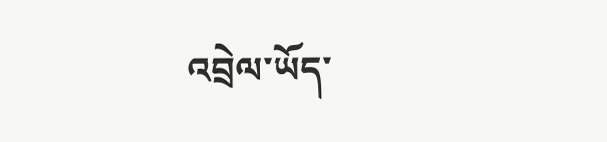འབྲེལ་ཡོད་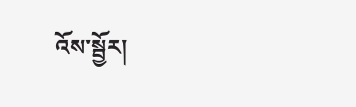འོས་སྦྱོར།